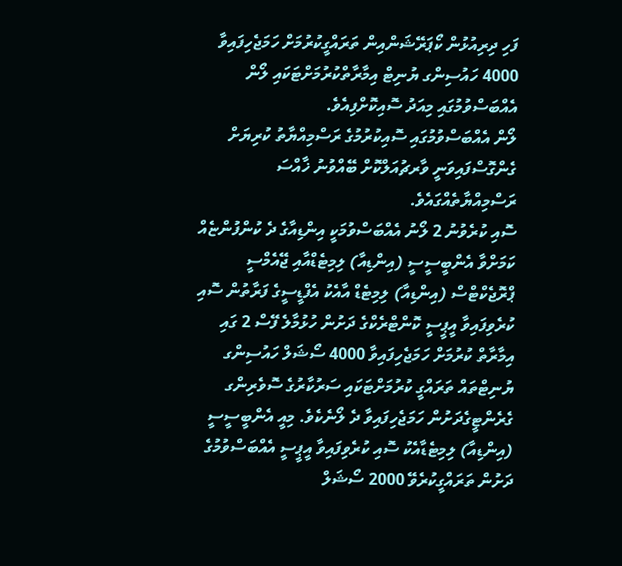ފަހި ދިރިއުޅުން ކޯޕަރޭޝަންއިން ތަރައްގީކުރުމަށް ހަމަޖެހިފައިވާ 4000 ހައުސިންގ ޔުނިޓް އިމާރާތްކުރުމަށްޓަކައި ލޯން އެއްބަސްވުމުގައި މިއަދު ސޮއިކޮށްފިއެވެ.
ލޯން އެއްބަސްވުމުގައި ސޮއިކުރުމުގެ ރަސްމިއްޔާތު ކުރިޔަށް ގެންގޮސްފައިވަނީ ވާރޗުއަލްކޮށް ބޭއްވުނު ޚާއްސަ ރަސްމިއްޔާތެއްގައެވެ.
ސޮއި ކުރެވުނު 2 ލޯނު އެއްބަސްވުމަކީ އިންޑިއާގެ ދެ ކުންފުންޏެއް ކަމަށްވާ އެންބީސީސީ (އިންޑިއާ) ލިމިޓެޑްއާއި ޖޭއެމްސީ ޕްރޮޖެކްޓްސް (އިންޑިއާ) ލިމިޓެޑް އާއެކު އެފްޑީސީގެ ފަރާތުން ސޮއި ކުރެވިފައިވާ އީޕީސީ ކޮންޓްރެކްގެ ދަށުން ހުޅުމާލެ ފޭސް 2 ގައި އިމާރާތް ކުރުމަށް ހަމަޖެހިފައިވާ 4000 ސޯޝަލް ހައުސިންގ ޔުނިޓްތައް ތަރައްގީ ކުރުމަށްޓަކައި ސަރުކާރުގެ ސޮވެރިންގ ގެރެންޓީގެދަށުން ހަމަޖެހިފައިވާ ދެ ލޯނެކެވެ. މިއީ އެންބީސީސީ (އިންޑިއާ) ލިމިޓެޑާއެކު ސޮއި ކުރެވިފައިވާ އީޕީސީ އެއްބަސްވުމުގެ ދަށުން ތަރައްގީކުރެވޭ 2000 ސޯޝަލް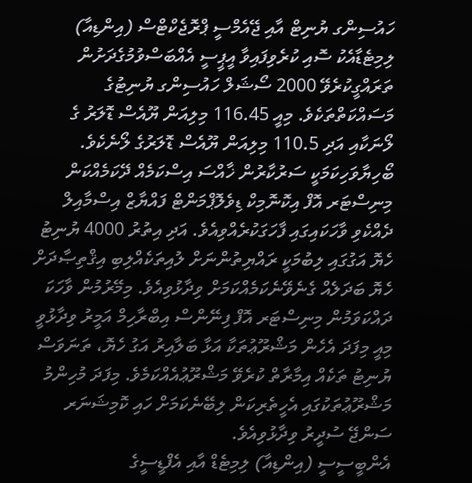ހައުސިންގ ޔުނިޓް އާއި ޖޭއެމްސީ ޕްރޮޖެކްޓްސް (އިންޑިއާ) ލިމިޓެޑާއެކު ސޮއި ކުރެވިފައިވާ އީޕީސީ އެއްބަސްވުމުގެދަށުން ތަރައްގީކުރެވޭ 2000 ސޯޝަލް ހައުސިންގ ޔުނިޓުގެ މަސައްކަތްތަކެވެ. މިއީ 116.45 މިލިއަން ޔޫއެސް ޑޮލަރު ގެ ލޯނަކާއި އަދި 110.5 މިލިއަން ޔޫއެސް ޑޮލަރުގެ ލޯނެކެވެ.
ބޯހިޔާވަހިކަމަކީ ސަރުކާރުން ޚާއްސަ އިސްކަމެއް ދޭކަމެއްކަން މިނިސްޓަރ އޮފް އިކޮނޮމިކް ޑިވެލޮޕްމަންޓް ފައްޔާޒް އިސްމާއިލް ދެއްކެވި ވާހަކައިގައި ފާހަގަކުރެއްވިއެވެ. އަދި އިތުރު 4000 ޔުނިޓު ހެޔޮ އަގުގައި ލިބުމަކީ ރައްޔިތުންނަށް ލުއިތަކެއްލިބި އިޤްތިޞާދަށް ހެޔޮ ބަދަލެއް ގެނެވޭނެކަމެއްކަމަށް ވިދާޅުވިއެވެ. މިމޭރުމުން ވާހަކަ ދައްކަވަމުން މިނިސްޓަރ އޮފް ފިނޭންސް އިބްރާހިމް އަމީރު ވިދާޅުވީ މިއީ މިފަދަ އެހެން މަޝްރޫޢުތަކާ އަޅާ ބަލާއިރު އަގު ހެޔޮ، ތަނަވަސް ޔުނިޓު ތަކެއް އިމާރާތް ކުރެވޭ މަޝްރޫޢުއެއްކަމެވެ. މިފަދަ މުހިންމު މަޝްރޫޢުތަކުގައި އެހީތެރިކަން ލިބޭނެކަމަށް ހައި ކޮމިޝަނަރ ސަންޖޭ ސުދީރު ވިދާޅުވިއެވެ.
އެންބީސީސީ (އިންޑިއާ) ލިމިޓެޑް އާއި އެފްޑީސީގެ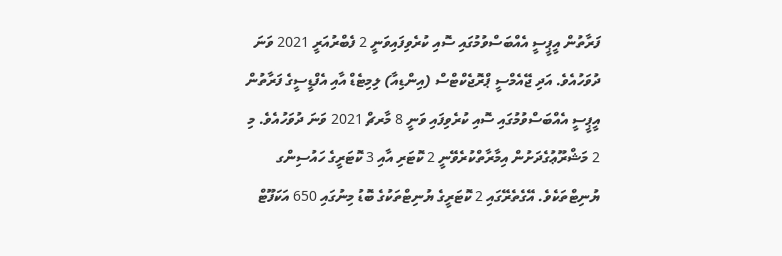ފަރާތުން އީޕީސީ އެއްބަސްވުމުގައި ސޮއި ކުރެވިފައިވަނީ 2 ފެބްރުއަރީ 2021 ވަނަ ދުވަހުއެވެ. އަދި ޖޭއެމްސީ ޕްރޮޖެކްޓްސް (އިންޑިއާ) ލިމިޓެޑް އާއި އެފްޑީސީގެ ފަރާތުން އީޕީސީ އެއްބަސްވުމުގައި ސޮއި ކުރެވިފައި ވަނީ 8 މާރޗް 2021 ވަނަ ދުވަހުއެވެ. މި 2 މަޝްރޫޢުގެދަށުން އިމާރާތްކުރެވޭނީ 2 ކޮޓަރި އާއި 3 ކޮޓަރީގެ ހައުސިންގ ޔުނިޓްތަކެވެ. އޭގެތެރޭގައި 2 ކޮޓަރީގެ ޔުނިޓްތަކުގެ ބޮޑު މިނުގައި 650 އަކަފޫޓް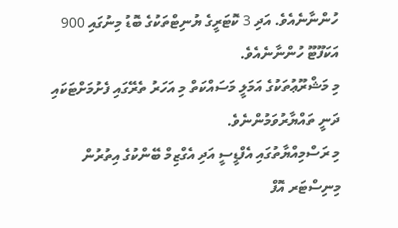ހުންނާނެއެވެ. އަދި 3 ކޮޓަރީގެ ޔުނިޓްތަކުގެ ބޮޑު މިނުގައި 900 އަކަފޫޓޫ ހުންނާނެއެވެ.
މި މަޝްރޫޢުތަކުގެ އަމަލީ މަސައްކަތް މި އަހަރު ތެރޭގައި ފެށުމަށްޓަކައި ދަނީ ތައްޔާރުވަމުންނެވެ.
މި ރަސްމިއްޔާތުގައި އެފްޑީސީ އަދި އެގްޒިމް ބޭންކުގެ އިތުރުން މިނިސްޓަރ އޮފް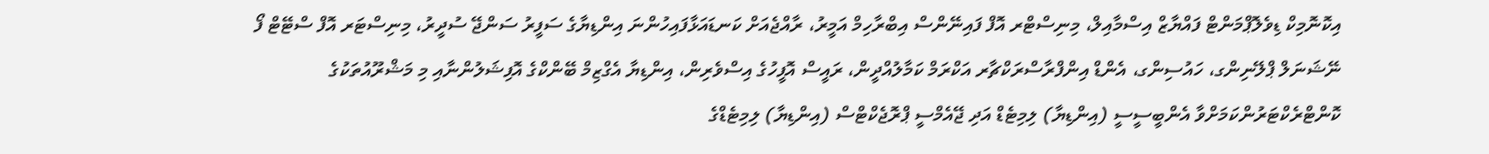އިކޮނޮމިކް ޑިވެލޮޕްމަންޓް ފައްޔާޒް އިސްމާއިލް، މިނިސްޓްރ އޮފް ފައިނޭންސް އިބްރާހިމް އަމީރު، ރާއްޖެއަށް ކަނޑައަޅާފައިހުންނަ އިންޑިޔާގެ ސަފީރު ސަންޖޭ ސުދީރު، މިނިސްޓަރ އޮފް ސްޓޭޓް ފޯ ނޭޝަނަލް ޕްލޭނިންގ، ހައުސިންގ، އެންޑް އިންފްރާސްރަކްޗާރ އަކްރަމް ކަމާލުއްދީން، ރައީސް އޮފީހުގެ އިސްވެރިން، އިންޑިޔާ އެގްޒިމް ބޭންކްގެ އޮފިޝަލުންނާއި މި މަޝްރޫއުތަކުގެ ކޮންޓްރެކްޓަރުންކަމަށްވާ އެންބީސީސީ (އިންޑިޔާ) ލިމިޓެޑް އަދި ޖޭއެމްސީ ޕްރޮޖެކްޓްސް (އިންޑިޔާ) ލިމިޓެޑްގެ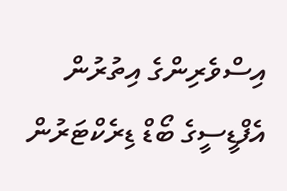އިސްވެރިންގެ އިތުރުން އެފްޑީސީގެ ބޯޑް ޑިރެކްޓަރުން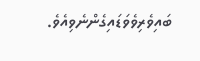ބައިވެރިވެވަޑައިގެންނެވިއެވެ.